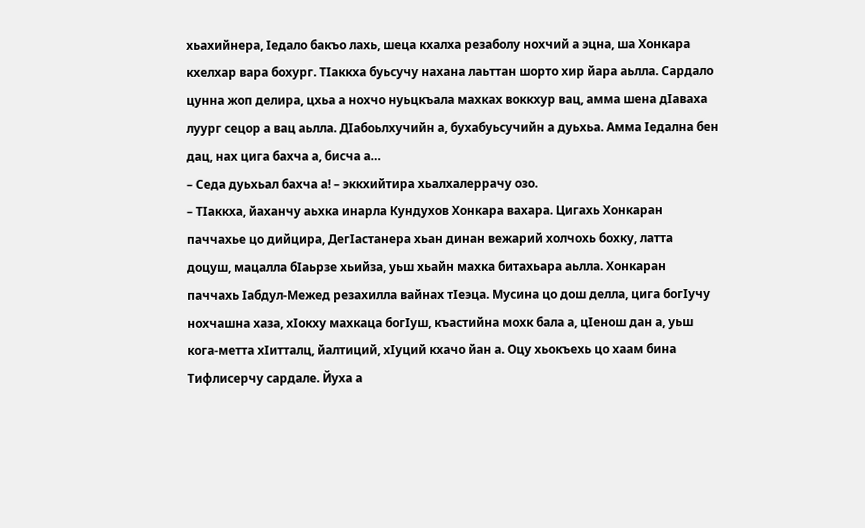хьахийнера, ӏедало бакъо лахь, шеца кхалха резаболу нохчий а эцна, ша Хонкара кхелхар вара бохург. Тӏаккха буьсучу нахана лаьттан шорто хир йара аьлла. Сардало цунна жоп делира, цхьа а нохчо нуьцкъала махках воккхур вац, амма шена дӏаваха луург сецор а вац аьлла. Дӏабоьлхучийн а, бухабуьсучийн а дуьхьа. Амма ӏедална бен дац, нах цига бахча а, бисча а…
– Седа дуьхьал бахча а! – эккхийтира хьалхалеррачу озо.
– Тӏаккха, йаханчу аьхка инарла Кундухов Хонкара вахара. Цигахь Хонкаран паччахье цо дийцира, Дегӏастанера хьан динан вежарий холчохь бохку, латта доцуш, мацалла бӏаьрзе хьийза, уьш хьайн махка битахьара аьлла. Хонкаран паччахь ӏабдул-Межед резахилла вайнах тӏеэца. Мусина цо дош делла, цига богӏучу нохчашна хаза, хӏокху махкаца богӏуш, къастийна мохк бала а, цӏенош дан а, уьш кога-метта хӏитталц, йалтиций, хӏуций кхачо йан а. Оцу хьокъехь цо хаам бина Тифлисерчу сардале. Йуха а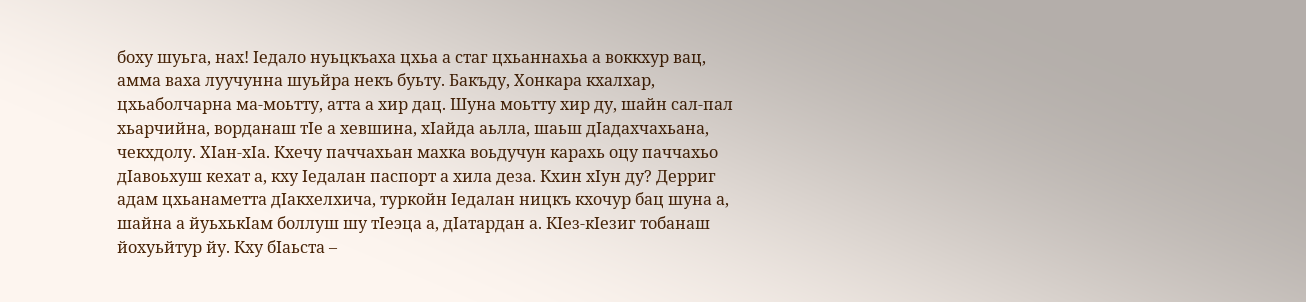боху шуьга, нах! Ӏедало нуьцкъаха цхьа а стаг цхьаннахьа а воккхур вац, амма ваха луучунна шуьйра некъ буьту. Бакъду, Хонкара кхалхар, цхьаболчарна ма-моьтту, атта а хир дац. Шуна моьтту хир ду, шайн сал-пал хьарчийна, ворданаш тӏе а хевшина, хӏайда аьлла, шаьш дӏадахчахьана, чекхдолу. Хӏан-хӏа. Кхечу паччахьан махка воьдучун карахь оцу паччахьо дӏавоьхуш кехат а, кху ӏедалан паспорт а хила деза. Кхин хӏун ду? Дерриг адам цхьанаметта дӏакхелхича, туркойн ӏедалан ницкъ кхочур бац шуна а, шайна а йуьхькӏам боллуш шу тӏеэца а, дӏатардан а. Кӏез-кӏезиг тобанаш йохуьйтур йу. Кху бӏаьста –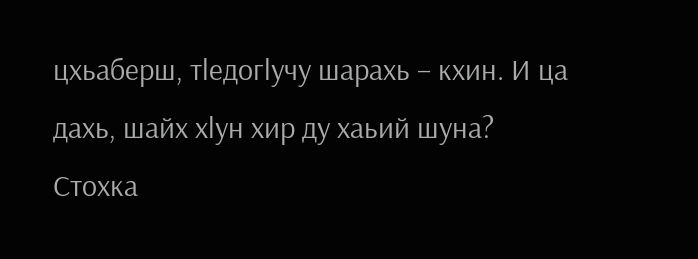цхьаберш, тӏедогӏучу шарахь – кхин. И ца дахь, шайх хӏун хир ду хаьий шуна? Стохка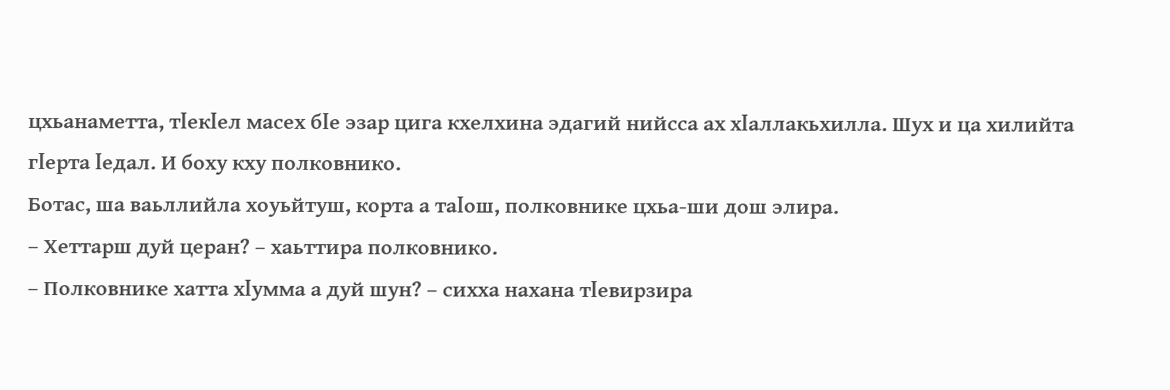цхьанаметта, тӏекӏел масех бӏе эзар цига кхелхина эдагий нийсса ах хӏаллакьхилла. Шух и ца хилийта гӏерта ӏедал. И боху кху полковнико.
Ботас, ша ваьллийла хоуьйтуш, корта а таӏош, полковнике цхьа-ши дош элира.
– Хеттарш дуй церан? – хаьттира полковнико.
– Полковнике хатта хӏумма а дуй шун? – сихха нахана тӏевирзира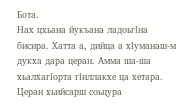Бота.
Нах цхьана йукъана ладоьгӏна бисира. Хатта а, дийца а хӏуманаш-м дукха дара церан. Амма ша-ша хьалхагӏорта гӏиллакхе ца хетара. Церан хьийсарш соьцура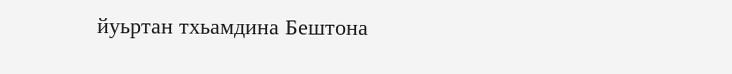йуьртан тхьамдина Бештона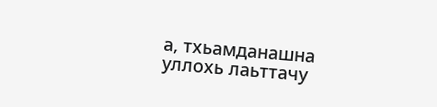а, тхьамданашна уллохь лаьттачу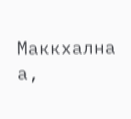Маккхална а,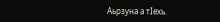Аьрзуна а тӏехь.